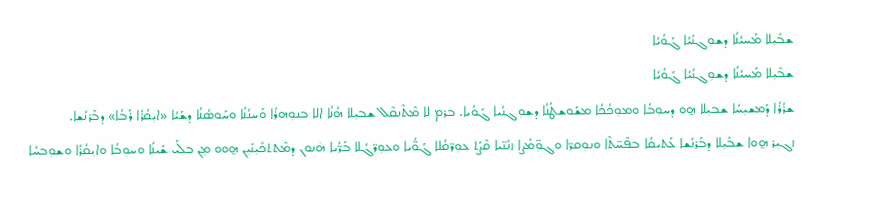ܫܒܺܝܼܠܐ ܡܰܚܝܳܢܳܐ ܕܫܘܼܓܢܳܝܳܐ ܓܰܘܳܝܳܐ
ܫܒܺܝܼܠܐ ܡܰܚܝܳܢܳܐ ܕܫܘܼܓܢܳܝܳܐ ܓܰܘܳܝܳܐ
ܫܪܳܪܳܐ ܕܰܡܫܝܼܚܳܐ ܫܒܝܼܠܐ ܗ̱ܘ ܕܚܘܼܒܳܐ ܘܡܘܼܟܳܟܳܐ ܡܫܰܘܫܛܳܢܳܐ ܕܫܘܼܓܢܳܝܐ ܓܰܘܳܝܐ. ܒܪܡ ܠܐ ܡܶܬܶܢܩܶܠ ܫܒܝܼܠܐ ܗܳܢܳܐ ܐܠܐ ܒܢܘܼܗܪܳܐ ܘܰܚܢܳܢܳܐ ܘܚܰܘܣܳܢܳܐ ܕܫܰܝܳܐ «ܐܝܼܩܳܪܳܐ ܪܰܒܳܐ» ܕܒܰܪܢܳܫܐ.
ܙܓܝܼܪ ܗ̱ܘܐ ܫܒܺܝܼܠܐ ܕܒܰܪܢܳܫܐ ܥܰܬܝܼܩܳܐ ܒܦܶܚ̈ܬܶܐ ܘܢܘܼܩܪ̈ܐ ܘܓܘܼ̈ܡܳܨܐ ܙܢܳܢ̈ܝܐ ܩܶܨܰܬ ܥܘܼܪ̈ܩܳܠܐ ܓܰܘ̈ܳܝܐ ܘܥܘܼܪ̈ܓܳܠܐ ܒܰܪ̈ܳܝܐ ܗܿܢܘܢ ܕܡܶܬܬܟܺܝܼܢܺܝܼܢ ܗ̱ܘܘ ܡܼܢ ܒܠܰܝ ܫܰܝܢܳܐ ܘܚܘܼܒܳܐ ܘܐܝܼܩܳܪܳܐ ܘܫܘܼܒܚܳܐ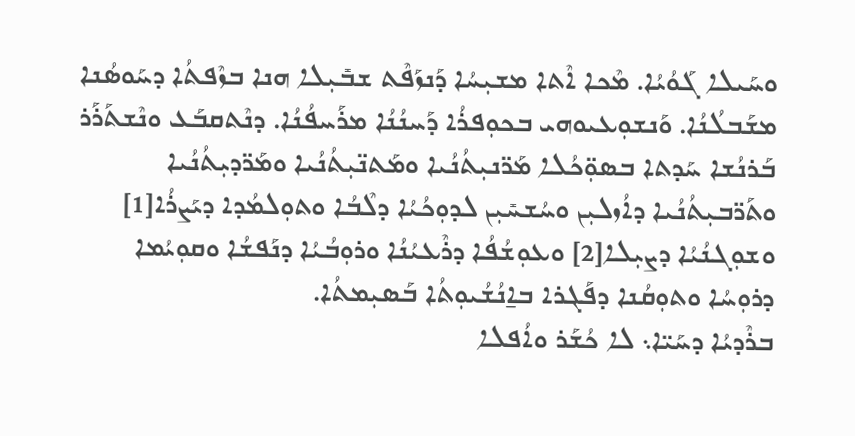ܘܚܰܝܠܐ ܓܰܘܳܝܳܐ. ܡܶܟܐ ܐܶܬܐ ܡܫܝܼܚܳܐ ܕܰܢܙܰܦܶܬ ܫܒܺܝܼܠܐ ܗܢܐ ܒܙܶܦܬܳܐ ܕܚܰܘܣܳܢܐ ܡܫܰܒܠܳܢܳܐ. ܘܰܢܫܘܼܥܝܘܗܝ ܒܟܘܼܦܪܳܐ ܕܰܚܢܳܢܳܐ ܡܪܰܚܦܳܢܳܐ. ܕܢܶܬܩܒܰܥ ܘܢܶܫܬܰܪܰܪ ܒܰܪܢܳܫܐ ܚܰܕܬܐ ܒܣܘܼ̈ܟܳܠܐ ܡܰܪ̈ܢܝܼܬܳܢܳܝܐ ܘܡܰܬܢ̈ܝܼܬܳܢܳܝܐ ܘܡܰܪ̈ܕܝܼܬܳܢܳܝܐ ܘܬܰܪ̈ܒܝܼܬܳܢܳܝܐ ܕܐܳܙܠܝܼܢ ܘܚܳܫܚܺܝܼܢ ܠܕܘܼܟܳܝܳܐ ܕܠܶܒܳܐ ܘܬܘܼܠܡܳܕܐ ܕܝܰܨܪܳܐ[1] ܘܫܘܼܓܢܳܝܳܐ ܕܨܝܼܠܐ[2] ܘܥܘܼܫܳܦܳܐ ܕܪܶܥܝܳܢܳܐ ܘܪܘܼܒܳܝܳܐ ܕܢܰܦܫܳܐ ܘܩܘܼܝܳܡܐ ܕܪܘܼܚܳܐ ܘܬܘܼܩܳܢܐ ܕܦܰܓܪܐ ܒܐ̱ܢܳܫܳܝܘܼܬܳܐ ܒܰܣܝܼܡܬܳܐ.
ܒܪܶܕܝܳܐ ܕܚܰܝ̈ܐ܆ ܠܐ ܟܳܫܰܪ ܘܐܳܦܠܐ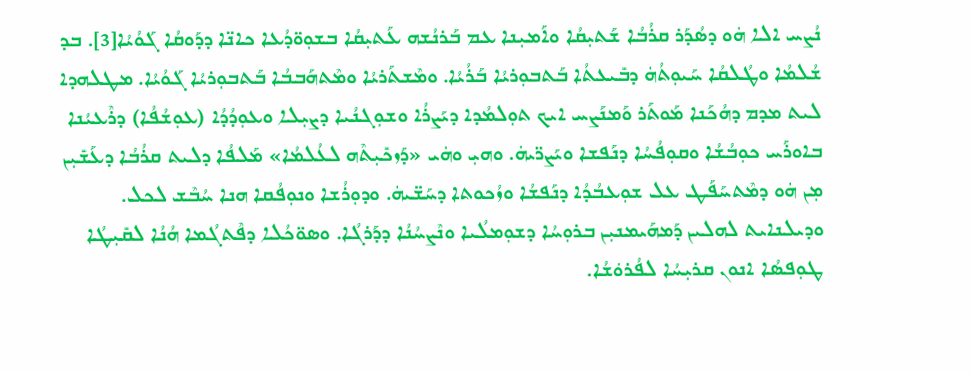ܢܳܨܚ ܐܠܐ ܗܿܘ ܕܣܳܕܰܪ ܩܪܳܒܳܐ ܫܰܬܝܼܩܳܐ ܘܐܰܡܝܼܢܐ ܥܡ ܒܰܪܢܳܫܗ ܥܰܬܝܼܩܳܐ ܒܫܘܼܘ̈ܕܳܥܐ ܟܐܢ̈ܐ ܕܕܰܘܩܳܐ ܓܰܘܳܝܳܐ[3]. ܒܕ ܫܳܠܡܳܐ ܘܛܳܠܩܳܐ ܚܰܝܘܼܬܳܗܿ ܕܒܺܝܥܬܳܐ ܒܰܬܒܘܼܪܝܳܐ ܒܰܪܳܝܳܐ. ܘܡܶܫܬܰܪܝܳܐ ܘܡܶܬܗܰܒܒܳܐ ܒܰܬܒܘܼܪܝܳܐ ܓܰܘܳܝܳܐ. ܡܛܠܗܕܐ ܠܝܬ ܡܕܡ ܕܗܳܟܰܢܐ ܡܰܘܬܰܪ ܘܰܡܢܰܨܚ ܐܝܟ ܬܘܼܠܡܳܕܐ ܕܝܰܨܪܳܐ ܘܫܘܼܓܢܳܝܐ ܕܨܝܼܠܐ ܘܥܘܼܕܳܕܳܐ (ܥܘܼܫܳܦܳܐ) ܕܪܶܥܝܳܢܐ ܒܐܘܪܰܚ ܟܘܼܒܳܫܳܐ ܘܩܘܼܦܳܚܳܐ ܕܢܰܦܫܐ ܘܝܰܨܪ̈ܝܗܿ. ܘܗܝܼ ܘܗܿܝ «ܕܰܙܟܺܝܼܬܶܗ ܠܥܳܠܡܳܐ» ܡܰܠܦܳܐ ܕܠܝܬ ܩܪܳܒܳܐ ܕܥܰܫܺܝܼܢ ܡܼܢ ܗܿܘ ܕܡܶܬܚܰܦܰܛ ܥܠ ܫܘܼܥܒܳܕܳܐ ܕܢܰܦܫܳܐ ܘܙܳܟܘܬܐ ܕܚܰܫ̈ܝܗܿ. ܘܕܘܼܪܳܫܐ ܘܢܘܼܦܳܩܐ ܗܢܐ ܚܳܒܶܫ ܠܟܠ. ܘܕܝܠܢܐܝܬ ܠܗܠܝܢ ܕܰܡܗܰܝܡܢܝܼܢ ܒܪܘܼܚܳܐ ܕܫܘܼܡܠܳܝܐ ܘܢܶܨܚܳܢܳܐ ܕܕܰܪܓܳܐ. ܘܣܘ̈ܟܳܠܐ ܕܦܶܬܓܳܡܐ ܗܳܢܳܐ ܠܩܺܝܼܛܳܐ ܛܘܼܦܣܳܐ ܐܢܘܢ ܩܪܝܼܚܳܐ ܠܦܳܪܘܿܫܳܐ.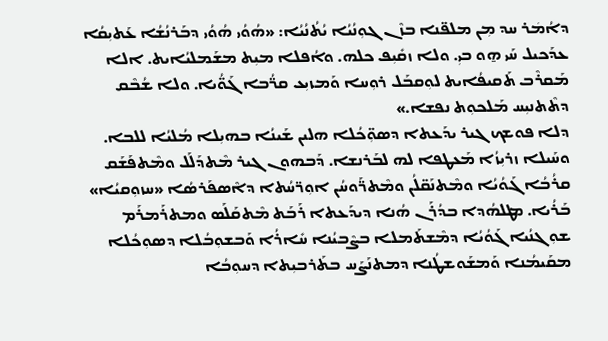ܕܐܳܡܿܪ ܚܕ ܡܼܢ ܡܠܦ̈ܢܐ ܒܙܶܢ ܓܘܼܢܳܝܳܐ ܝܳܬܳܢܳܝܳܐ: «ܗܳܘܳܝ ܗܳܘܳܝ ܕܒܰܪܢܳܫܳܐ ܥܰܬܝܼܩܳܐ ܥܕܰܟܝܠ ܚܰܝ ܗ̱ܘ ܒܝܼ. ܘܠܐ ܙܩܺܝܼܦ ܟܠܗ. ܘܐܳܦܠܐ ܡܝܼܬ ܡܫܰܡܠܝܳܐܝܬ. ܐܠܐ ܡܰܩܪܶܒ ܬܰܩܝܦܳܐܝܬ ܠܘܼܩܒܰܠ ܪܘܼܚܐ ܘܰܡܙܝܼܥ ܩܪ̈ܳܒܐ ܓܰܘ̈ܳܝܐ. ܘܠܐ ܫܳܒܶܩ ܕܬܶܬܢܝܼܚ ܡܰܠܟܘܼܬ ܢܦܫܐ.»
ܕܠܐ ܦܘܫܟ ܓܝܪ ܝܕܰܥܬܐ ܕܣܘܼ̈ܟܳܠܐ ܗܠܝܢ ܫܰܝܢܳܐ ܒܗܝܼܠܐ ܡܳܠܝܳܐ ܠܠܒܐ. ܘܚܰܝܠܐ ܙܪܝܼܙܳܐ ܡܰܥܛܦܐ ܠܗ ܠܒܰܪܢܫܐ. ܕܰܒܗܘܢ ܓܝܪ ܡܶܬܕܰܠܰܠ ܘܡܶܬܦܰܫܰܩ ܩܪܳܒܳܐ ܓܰܘܳܝܳܐ ܘܡܶܬܢܰܩ̈ܠܳܢ ܘܡܶܬܪ̈ܰܘܚܳܢ ܐܘܼܪ̈ܚܳܬܐ ܕܐܶܣܦܰܪܣܳܐ «ܚܙܘܼܩܝܳܐ» ܒܰܪܳܝܐ. ܡܛܠܗܳܕܐ ܒܕܳܪܰܢ ܗܳܢܐ ܕܝܕܰܥܬܐ ܪܰܒܰܬ ܡܶܬܩܰܠܰܣ ܘܡܬܪܰܡܪܰܡ ܫܘܼܓܢܳܝܐ ܓܰܘܳܝܳܐ ܕܡܶܫܬܰܡܠܐ ܒܨܶܒܝܳܢܐ ܚܺܐܪܳܐ ܘܰܒܫܘܼܒܳܠܐ ܕܣܘܼܟܳܠܐ ܡܩܰܝܡܳܢܐ ܘܰܡܫܰܘܫܛܳܢܐ ܕܡܬܢܰܨܰܚ ܒܬܰܪܒܝܼܬܐ ܕܚܘܼܒܳܐ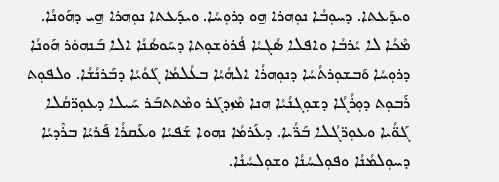ܘܝܕܰܥܬܐ. ܕܚܘܼܒܳܐ ܢܘܼܗܪܐ ܗ̱ܘ ܕܪܘܼܚܳܐ. ܘܝܕܰܥܬܐ ܢܘܼܗܪܐ ܗ̱ܝ ܕܗܰܘܢܳܐ. ܡܶܟܳܐ ܠܐ ܝܳܪܒܳܐ ܘܐܦܠܐ ܣܳܓܝܳܐ ܦܳܪܘܿܫܘܼܬܐ ܕܚܰܘܣܳܢܳܐ ܐܠܐ ܒܰܢܗܘܿܪ ܗܰܘܢܳܐ ܕܪܘܼܚܳܐ ܘܰܒܫܘܼܪܬܳܚܳܐ ܕܢܘܼܗܪܳܐ ܐܠܗܳܝܳܐ ܒܥܳܠܡܳܐ ܓܰܘܳܝܳܐ ܕܒܰܪܢܳܫܳܐ. ܘܠܦܘܼܬ ܪܰܒܘܼܬ ܕܘܼܪܳܓܳܐ ܕܫܘܼܓܢܳܝܳܐ ܗܢܐ ܡܶܙܕܓܰܪ ܘܡܶܬܬܒܰܪ ܚܰܝܠܐ ܕܥܘܼܪ̈ܩܳܠܐ ܓܰܘ̈ܳܝܐ ܘܥܘܼܪ̈ܓܳܠܐ ܒܰܪ̈ܳܝܐ. ܕܥܰܪܡܳܐ ܢܗܘܐ ܫܰܦܝܳܐ ܘܥܰܩܪܳܐ ܦܰܪܝܳܐ ܒܪܶܕܝܳܐ ܕܚܘܼܠܡܳܢܳܐ ܘܦܘܼܠܚܳܢܳܐ ܘܫܘܼܠܚܳܢܳܐ.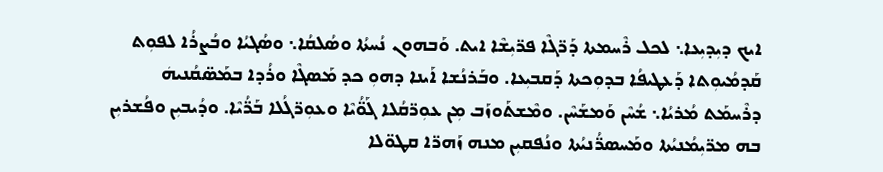ܐܝܟ ܕܝܼܕܝܼܥܐ܆ ܠܟܠ ܪܶܚܡܬܐ ܕܰܪ̈ܓܶܐ ܦܪ̈ܝܼܫܶܐ ܐܝܬ. ܘܰܒܗܘܢ ܢܳܚܬܳܐ ܘܣܳܠܩܳܐ܆ ܘܣܳܓܝܳܐ ܘܒܳܨܪܳܐ ܠܦܘܼܬ ܩܰܕܡܳܝܘܼܬܐ ܕܰܥܛܝܦܳܐ ܒܕܘܼܟܬܐ ܕܰܩܒܝܼܥܐ. ܘܒܰܪܢܳܫܐ ܐܰܝܢܐ ܕܗܘܼ ܟܕ ܡܰܣܓܶܐ ܘܪܳܕܐ ܒܡܰܣ̈ܩܳܢܝܗܿ ܕܪܶܚܡܰܬ ܡܳܪܝܳܐ܆ ܫܳܚܶܢ ܘܰܡܫܰܚܶܢ. ܘܡܶܫܬܰܘܙܰܒ ܡܼܢ ܥܘܼܪ̈ܩܳܠܐ ܓܰܘ̈ܳܝܶܐ ܘܥܘܼܪ̈ܓܳܠܐ ܒܰܪ̈ܳܝܶܐ. ܘܕܳܝܒܝܼܢ ܘܦܳܫܪܝܼܢ ܒܗ ܡܪ̈ܝܼܡܳܢܝܳܬܐ ܘܡܰܚܣܪ̈ܳܢܝܳܬܐ ܘܢܳܦܩܝܼܢ ܡܢܗ ܙܰܗܪ̈ܐ ܩܛܘ̈ܠܐ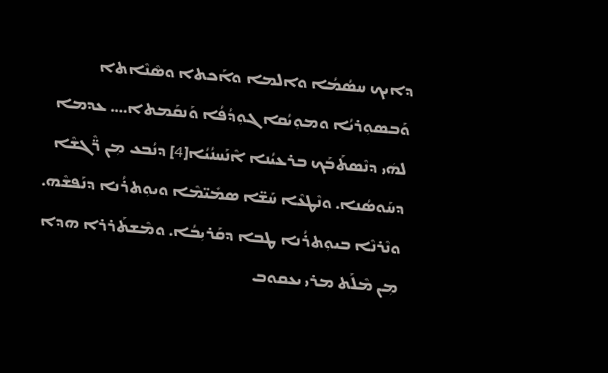ܕܐܝܟ ܚܣܳܡܳܐ ܘܐܠܡܐ ܘܐܰܟܬܐ ܘܣܶܢܶܐܬܐ ܘܰܒܣܘܼܪܝܳܐ ܘܡܘܼܝܳܩܐ ܓܘܼܕܳܦܳܐ ܘܰܢܩܰܡܬܐ…. ܥܕܡܐ ܠܗܿܝ ܕܢܶܣܬܰܒܰܟ ܒܪܥܝܳܢܐ ܐܶܢܰܚܢܳܝܳܐ[4] ܕܢܳܒܥ ܡܼܢ ܪ̈ܶܓܫܶܐ ܕܚܰܘܣܳܢܐ. ܘܢܶܛܥܶܐ ܚܰܫ̈ܐ ܣܡܺܝ̈ܡܶܐ ܘܝܘܼܬܪܳܢܐ ܕܢܰܦܫܶܗ. ܘܢܶܪܢܶܐ ܒܝܘܼܬܪܳܢܐ ܛܒܐ ܕܩܰܪܝܼܒܳܐ. ܘܡܶܫܬܰܪܪܐ ܗܕܐ ܡܼܢ ܡܶܠܰܬ ܡܪܝ ܝܥܩܘܒ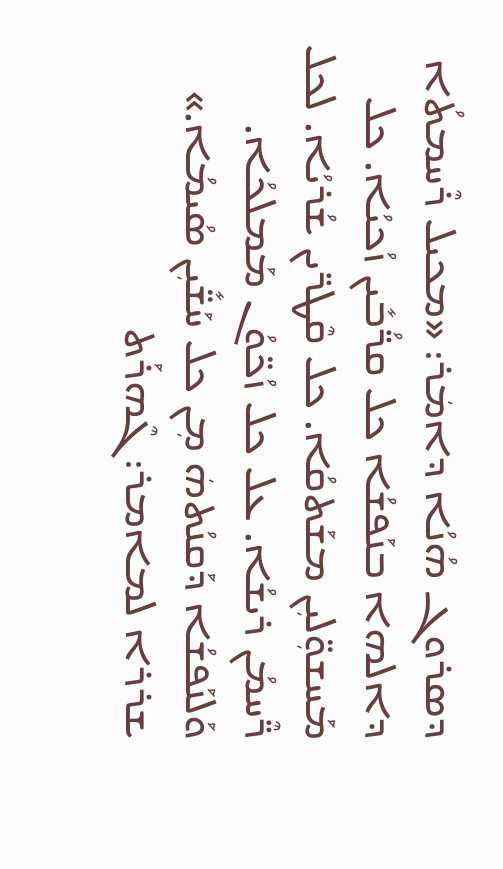ܕܣܪܘܓ ܗܳܢܳܐ ܕܐܡܿܪ: «ܡܟܝܠ ܪܶܚܡܬܳܐ ܕܐܠܗܐ ܒܢܰܦܫܳܐ ܟܠ ܩܪ̈ܳܒܺܝܢ ܙܳܟܝܳܐ. ܟܠ ܡܰܚܫܘܼ̈ܠܝܼܢ ܡܫܰܬܩܳܐ. ܟܠ ܩܶܛܪ̈ܝܢ ܫܳܪܝܳܐ. ܠܟܠ ܪ̈ܶܚܡܳܢ ܪܝܫܳܐ. ܥܠ ܟܠ ܙܳܟ̈ܘܳܢ ܡܰܡܠܟܳܐ. ܘܰܠܢܰܦܫܳܐ ܕܰܩܢܳܬܗܿ ܡܼܢ ܟܠ ܚܰܫ̈ܺܝܼܢ ܣܳܝܡܳܐ.»
ܫܪܪܐ ܠܡܐܡܪ: ܓܶܗܪܰܬ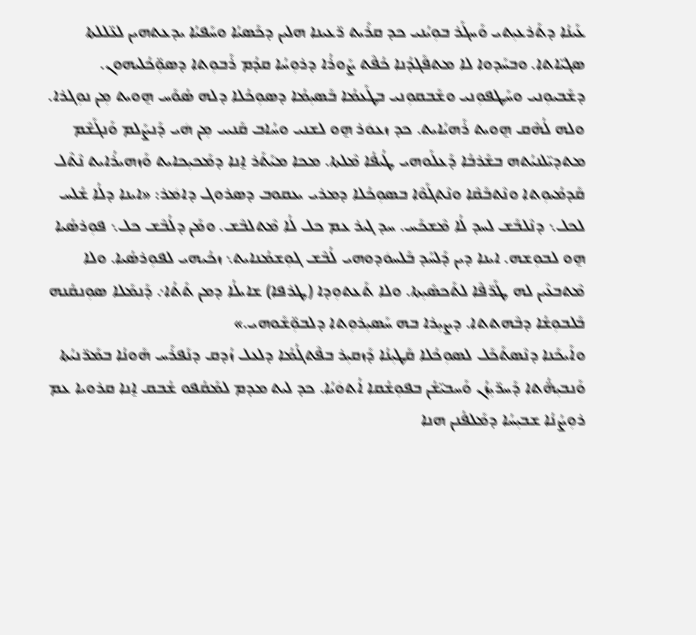ܥܰܝܢܳܐ ܕܬܰܪܥܝܼܬܝ ܘܰܚܓܰܪ ܒܘܼܝܳܢܝ ܟܕ ܩܪܺܝܬ ܪ̈ܥܝܢܐ ܗܠܝܢ ܕܟܰܣܝܳܐ ܘܚܰܦܝܳܐ ܝܕܥܬܗܝܢ ܠܥ̈ܠܠܬܐ ܣܓܝ̈ܐܬܐ. ܘܒܚܰܕܘܐ ܠܐ ܡܬܦܰܓܕܳܢܐ ܟܳܦܶܬ ܨܰܘܪܳܐ ܕܪܘܼܚܳܐ ܩܕܳܡ ܪܰܒܘܼܬܐ ܕܣܘܼ̈ܟܳܠܝܗܘܢ. ܕܫܰܒܝܘܼܢܝ ܘܚܰܛܦܘܼܢܝ ܘܫܰܒܩܘܼܢܝ ܒܛܰܥܡܳܐ ܒܰܣܝܼܡܳܐ ܕܣܘܼܟܳܠܐ ܕܠܗ ܣܳܘܰܚ ܗ̱ܘܝܬ ܡܼܢ ܢܘܼܓܪܐ. ܘܠܗ ܠܳܗܶܩ ܗ̱ܘܝܬ ܪܰܗܝܳܐܝܬ. ܟܕ ܙܥܘܿܪ ܗ̱ܘ ܠܫܢܝ ܘܚܳܐܒ ܩܰܢܝܝ ܡܼܢ ܗܿܝ ܕܰܢܨܰܠܡ ܘܰܢܓܰܫܶܡ ܡܬܕܝ̈ܠܢܝܳܬܗ ܒܫܰܪܒܳܐ ܕܰܥܠܰܘܗܝ ܛܳܝܦܳܐ ܡܶܠܬܐ. ܡܟܐ ܡܝܰܬܰܪ ܐ̱ܢܐ ܕܡܰܟܝܼܟܐܝܬ ܘܰܙܗܝܪܳܐܝܬ ܢܶܬܶܠ ܩܰܕܡܳܝܘܼܬܐ ܘܢܶܬܒܰܩܶܐ ܘܢܶܬܓܰܘܶܐ ܒܣܘܼܟܳܠܐ ܕܡܪܝ ܝܥܩܘܒ ܕܣܪܘܓ ܕܐܡܿܪ: «ܐܝܢܐ ܕܠܳܐ ܫܳܠܚ ܠܟܠ܆ ܕܢܶܠܒܰܫ ܠܚܕ ܠܳܐ ܡܶܫܟܰܚ. ܚܕ ܓܝܪ ܥܡ ܟܠ ܠܳܐ ܡܶܬܠܒܶܫ. ܘܡܰܢ ܕܠܳܒܶܫ ܟܠ܆ ܦܘܼܪܣܳܝܐ ܗ̱ܘ ܠܒܘܼܫܗ. ܐܝܢܐ ܕܝܢ ܕܰܠܚܰܕ ܒܰܠܚܘܿܕܘܗܝ ܠܳܒܶܫ ܓܘܼܫܡܳܢܐܝܬ܆ ܙܟܳܝܗܝ ܠܦܘܼܪܣܳܝܐ. ܘܠܐ ܡܶܬܒܥܶܝܢ ܠܗ ܛܰܪ̈ܦܶܐ ܠܬܰܟܣܺܝܼܬܐ. ܘܠܐ ܬܰܥܬܘܼܕܐ (ܛܪܦܐ) ܫܐܝܠܳܐ ܕܡܢ ܬܺܬܳܐ܇ ܕܰܢܡܰܠܐ ܣܘܼܢܩܳܢܗ ܒܰܠܒܘܼܫܳܐ ܕܒܶܗܬܬܐ. ܕܨܝܼܪܐ ܒܗ ܚܰܣܝܼܪܘܼܬܐ ܕܠܒܘܼ̈ܫܰܘܗܝ.»
ܘܐܰܝܟܰܢܐ ܕܢܶܣܬܰܟܰܠ ܠܣܘܼܟܳܠܐ ܩܰܛܝܼܢܳܐ ܕܰܙܩܝܼܪ ܒܦܶܬܓܳܡܳܐ ܕܠܥܠ ܙܳܕܩ ܕܢܰܦܪܰܚ ܗܰܘܢܳܐ ܒܡܰܪ̈ܢܝܳܬܐ ܘܰܢܒܝܼܗ̈ܳܬܐ ܕܰܚܪ̈ܝܼܙܳܢ ܘܰܚܒܝ̈ܫܳܢ ܒܦܘܼܫܳܩܐ ܐܳܬܘܿܝܳܐ. ܟܕ ܠܝܬ ܡܕܡ ܠܡܰܩܳܦܘ ܫܳܒܩ ܐ̱ܢܐ ܩܪܘܝܐ ܥܡ ܪܘܼܨܳܢܳܐ ܫܒܝܼܚܳܐ ܕܡܰܠܦܳܢܢ ܗܢܐ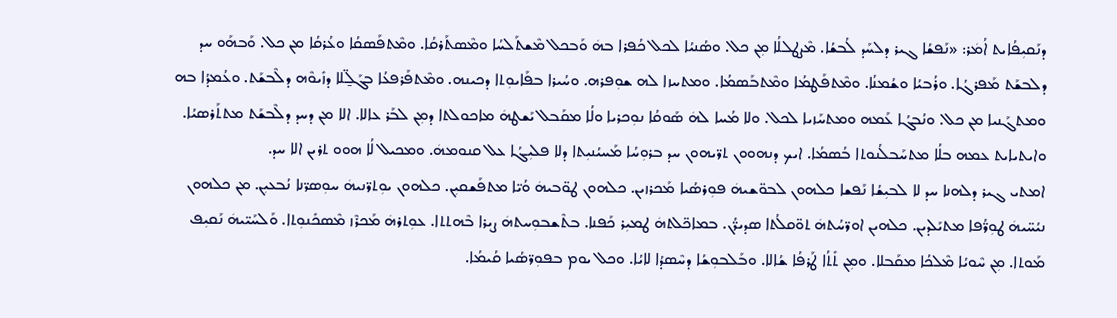ܕܢܰܩܝܼܦܳܐܝܬ ܐܳܡܿܪ: «ܢܰܦܫܳܐ ܓܝܪ ܕܠܚܰܕ ܠܳܒܫܳܐ. ܡܶܨܛܠܠܳܐ ܡܼܢ ܟܠ. ܘܣܳܢܝܳܐ ܠܟܠ ܟܳܦܪܐ ܒܗܿ ܘܰܒܟܠ ܡܶܫܬܰܠܚܳܐ ܘܡܶܣܬܰܪܩܳܐ. ܘܡܶܬܦܰܤܩܳܐ ܘܥܳܪܩܳܐ ܡܢ ܟܠ. ܘܰܒܗܰܘ ܚܕ ܕܠܒܫܰܬ ܡܰܦܪܓܳܐ. ܘܪܳܒܝܳܐ ܘܫܳܡܢܳܐ. ܘܡܶܬܦܰܛܡܳܐ ܘܡܶܬܒܰܣܡܳܐ. ܘܡܬܚܙܐ ܠܗ ܫܘܼܦܪܗ. ܘܚܳܝܪܐ ܒܦܰܐܝܘܼܬܐ ܕܟܝܢܗ. ܘܡܶܬܦܰܪܦܥܳܐ ܒܓܰܠ̱̈ܠܐ ܕܙܺܝܘܶܗ ܕܠܶܒܫܰܬ. ܘܥܳܡܕܳܐ ܒܗ ܘܡܬܓܰܢܝܐ ܡܢ ܟܠ. ܘܢܳܒܓܳܐ ܥܰܡܗ ܘܡܬܚܰܙܝܐ ܠܟܠ. ܘܠܐ ܡܳܚܐ ܠܗܿ ܤܰܘܩܳܐ ܢܘܼܟܪܝܐ ܘܠܳܐ ܡܩܰܒܠ ܝܰܫܛܗܿ ܡܐܟܘܠܬܐ ܕܡܼܢ ܠܒܰܪ ܥܐܠܐ. ܐܠܐ ܡܢ ܕܚܕ ܕܠܶܒܫܰܬ ܡܬܬܰܪܣܝܳܐ. ܘܐܝܬܝܐܝܬ ܥܡܗ ܒܠܳܐ ܡܬܚܰܒܠܳܢܘܬܐ ܒܳܣܡܳܐ. ܐܝܟ ܕܢܗܘܘܢ ܬܪ̈ܝܗܘܢ ܚܕ ܒܪܘܼܚܳܐ ܡܰܚܝܳܢܝܼܬܐ ܕܠܐ ܦܠܝܼܓܳܐ ܥܠ ܩܢܘܡܗܿ. ܘܡܟܝܠ ܠܳܐ ܗܘܘ ܬܪܝܢ ܐܠܐ ܚܕ.
ܐܡܬܝ ܓܝܪ ܕܠܗܢܐ ܚܕ ܠܐ ܠܒܝܼܫܳܐ ܢܰܦܫܐ ܟܠܗܘܢ ܠܒܘ̈ܫܝܗܿ ܦܘܼܪܣܳܝܐ ܡܰܟܪܙܝܢ. ܟܠܗܘܢ ܛܘ̈ܒܝܗܿ ܘܳܝ̈ܐ ܡܬܦܰܫܩܝܼܢ. ܟܠܗܘܢ ܝܘܼܬܪ̈ܢܝܗܿ ܚܘܼܣܪ̈ܢܐ ܢܳܒܥܝܼܢ. ܡܢ ܟܠܗܘܢ ܢܝܳܚ̈ܝܗܿ ܛܘܼܪ̈ܳܦܐ ܡܬܝܰܠܕܝܢ. ܟܠܗܝܢ ܐܘܪ̈ܚܳܬܗܿ ܬܘ̈ܩܠܳܬܐ ܣܕܝܪ̈ܳܢ. ܒܡܐܟ̈ܠܬܗܿ ܛܡܝܼܪ ܟܰܦܢܐ. ܒܬܶܫܒܘܼܚܬܗܿ ܨܝܼܪܐ ܒܶܗܬܬܐ. ܥܘܼܬܪܗܿ ܡܰܟܪܶܙ ܡܶܣܟܺܢܘܼܬܐ. ܘܰܠܚܰܝ̈ܝܗܿ ܢܰܩܝܼܦ ܡܰܘܬܐ. ܡܼܢ ܚܶܘܝܳܐ ܡܶܠܟܳܐ ܡܩܰܒܠܐ. ܘܡܼܢ ܬܺܬܳܐ ܛܰܪܦܳܐ ܫܳܐܠܐ. ܘܒܰܠܒܘܼܫܳܐ ܕܚܶܣܕܳܐ ܠܐܝܳܐ. ܘܟܠ ܝܘܡ ܒܦܘܼܪ̈ܣܳܝܐ ܩܳܝܡܳܐ.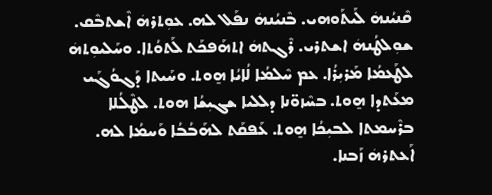ܩܶܢܝܳܢܗܿ ܠܰܝܬܰܘܗܝ. ܒܶܢܝܳܢܗܿ ܢܦܰܠ ܠܗ. ܥܘܼܬܪܗܿ ܐܶܫܬܒܶܩ. ܫܘܼܠܛܳܢܗܿ ܐܫܬܪܝ. ܪܶܓܬܗܿ ܐܬܗܰܦܟܰܬ ܠܰܬܘܳܬܐ. ܘܚܰܠܝܘܼܬܗܿ ܠܛܰܥܡܳܐ ܡܰܪܝܼܪܳܐ. ܥܡ ܚܶܠܡܳܐ ܠܳܐܝܳܐ ܗ̱ܘܬ. ܘܚܰܝܬܐ ܕܰܓܘܳܓܰܝ ܡܥܰܬܕܐ ܗ̱ܘܬ. ܒܚܶܙܘ̈ܢܐ ܕܠܠܝܐ ܫܓܝܼܫܳܐ ܗܘܬ. ܠܛܶܠܳܠܐ ܒܪܶܚܡܬܐ ܠܒܝܼܟܳܐ ܗ̱ܘܬ. ܥܰܦܩܰܬ ܠܗܰܒܳܒܳܐ ܘܰܚܡܳܐ ܠܗ. ܐܰܥܬܪܗܿ ܙܰܒܢܐ.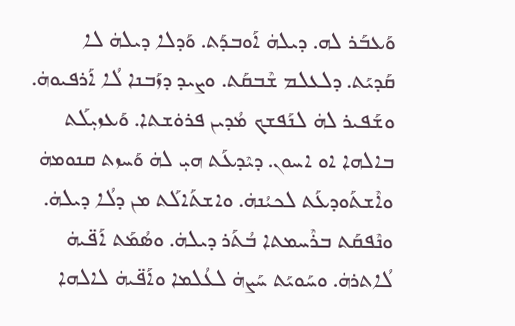ܘܰܥܒܰܪ ܠܗ. ܕܝܠܗܿ ܐܰܘܒܕܰܬ. ܘܰܕܠܐ ܕܝܠܗܿ ܠܐ ܩܰܕܝܰܬ. ܕܠܥܠܡ ܫܶܒܩܰܬ. ܘܨܝܕ ܕܙܰܒܢܐ ܠܳܐ ܐܰܪܦܝܘܗܿ.
ܘܫܰܦܝܪ ܠܗܿ ܠܢܰܦܫܟ ܡܳܕܝܢ ܦܪܘܿܫܬܐ. ܘܰܥܙܝܼܠܰܬ ܒܐܠܗܐ ܐܘ ܐܚܘܢ. ܕܝܶܕܥܰܬ ܗܝܼ ܠܗܿ ܘܰܚܙܬ ܩܢܘܡܗܿ ܘܐܶܫܬܰܘܕܥܰܬ ܠܟܝܳܢܗܿ. ܘܐܫܬܰܐܠܰܬ ܡܢ ܕܠܳܐ ܕܝܠܗܿ. ܘܢܶܦܩܰܬ ܒܪܶܚܡܬܐ ܒܳܬܰܪ ܕܝܠܗܿ. ܘܣܳܡܰܬ ܐܰܦ̈ܝܗܿ ܠܳܐܬܪܗܿ. ܘܚܰܘܝܰܬ ܚܰܨܗܿ ܠܥܳܠܡܐ ܘܐܰܦ̈ܝܗܿ ܠܐܠܗܐ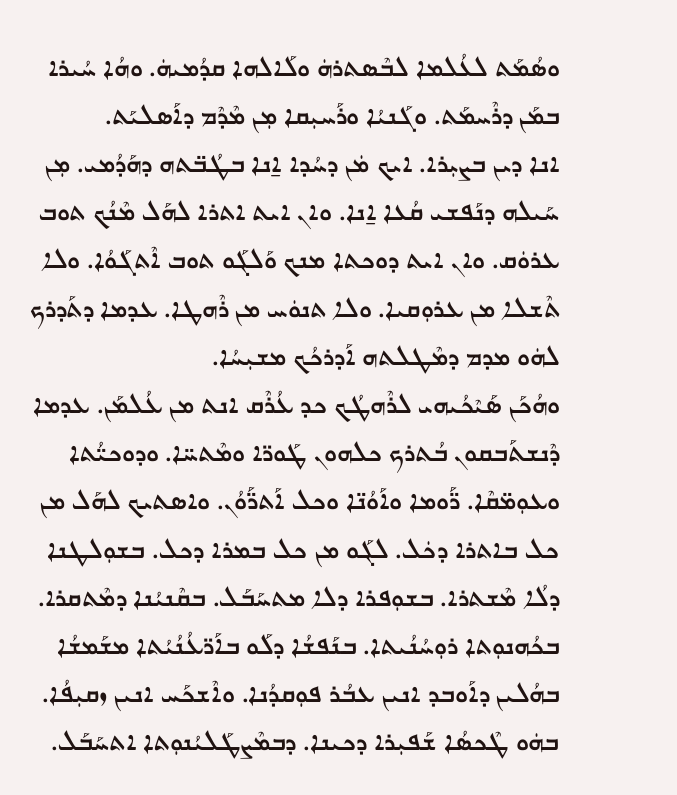ܘܣܳܡܰܬ ܠܥܳܠܡܐ ܠܒܶܤܬܪܗܿ ܘܠܰܐܠܗܐ ܩܕܳܡܝܗܿ. ܘܗܳܐ ܚܳܝܪܐ ܒܡܰܢ ܕܪܶܚܡܰܬ. ܘܓܰܢܝܳܐ ܘܪܰܚܝܼܩܐ ܡܼܢ ܡܶܕܶܡ ܕܐܰܣܠܝܰܬ.
ܐܢܐ ܕܝܢ ܒܨܝܼܪܐ. ܐܝܟ ܡܿܢ ܕܚܳܕܐ ܐ̱ܢܐ ܒܛܳܒ̈ܬܗ ܕܗܰܕܳܡܝ. ܡܼܢ ܚܰܝܠܗ ܕܢܰܦܫܝ ܩܳܥܐ ܐ̱ܢܐ. ܘܐܢ ܐܝܬ ܐܬܪܐ ܠܗܰܠ ܡܶܢܳܟ ܬܘܒ ܥܪܘܿܩ. ܘܐܢ ܐܝܬ ܕܘܟܬܐ ܡܢܟ ܘܰܠܓܰܘ ܬܘܒ ܐܶܬܓܰܘܳܐ. ܘܠܐ ܬܶܫܠܐ ܡܢ ܥܪܘܼܩܝܐ. ܘܠܐ ܬܢܘܿܚ ܡܢ ܪܶܗܛܐ. ܥܕܡܐ ܕܬܰܕܪܟ ܠܗܿܘ ܡܕܡ ܕܡܶܛܠܬܗ ܐܰܕܪܟܳܟ ܡܫܝܼܚܳܐ.
ܘܗܳܟܰܢ ܣܰܝܶܟܳܝܗܝ ܠܪܶܗܛܳܟ ܟܕ ܥܳܪܶܩ ܐܢܬ ܡܢ ܥܳܠܡܰܢ. ܥܕܡܐ ܕܶܢܫܬܰܒܩܘܢ ܒܳܬܪܟ ܟܠܗܘܢ ܛܰܘܪ̈ܐ ܘܡܶܬܚ̈ܐ. ܘܕܘܟܝ̈ܳܬܐ ܘܥܘܼܡ̈ܩܶܐ. ܪ̈ܰܘܡܐ ܘܐܰܘܳܢ̈ܐ ܘܟܠ ܐܰܬܪ̈ܰܘܳܢ. ܘܐܤܬܝܟ ܠܗܰܠ ܡܢ ܟܠ ܒܐܬܪܐ ܕܟܿܠ. ܠܓܰܘ ܡܢ ܟܠ ܒܡܪܐ ܕܟܠ. ܒܫܘܼܠܛܢܐ ܕܠܳܐ ܡܶܫܬܪܐ. ܒܫܘܼܦܪܐ ܕܠܐ ܡܬܚܰܒܰܠ. ܒܩܶܢܝܳܢܐ ܕܡܶܬܩܪܐ. ܒܟܳܗܢܘܼܬܐ ܪܘܼܚܳܢܳܝܬܐ. ܒܢܰܦܫܳܐ ܕܠܰܘ ܒܐܰܪ̈ܥܳܢܳܝܳܬܐ ܡܫܰܡܫܳܐ ܒܗܳܠܝܢ ܕܐܰܘܒܕ ܐܢܝܢ ܥܒܳܪ ܦܘܼܩܕܳܢܐ. ܘܐܶܫܟܰܚ ܐܢܝܢ ܙܩܝܼܦܳܐ. ܒܗܿܘ ܛܶܟܣܳܐ ܫܰܦܝܼܪܐ ܕܟܝܢܐ. ܕܒܡܶܨܛܰܠܝܳܢܘܼܬܐ ܐܬܚܰܒܰܠ.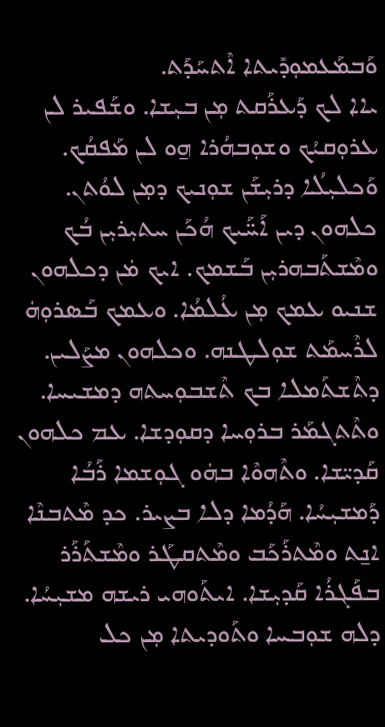ܘܰܒܡܰܥܡܘܼܕܺܝܬܐ ܐܶܬܚܰܕܰܬ.
ܝܐܐ ܠܟ ܕܰܥܪܰܩܬ ܡܼܢ ܒܝܼܫܐ. ܘܫܰܦܝܪ ܠܢ ܥܪܘܼܩܝܳܟ ܘܫܘܼܒܗܳܪܐ ܗ̱ܘ ܠܢ ܡܰܦܩܳܟ. ܘܰܟܠܝܼܠܳܐ ܕܪܝܼܫܰܢ ܫܘܼܢܝܟ ܕܡܼܢ ܠܘܳܬܢ. ܟܠܗܘܢ ܕܝܢ ܐܰܚ̈ܰܝܟ ܗܳܟܰܢ ܚܬܝܼܪܝܼܢ ܒܳܟ ܘܡܶܫܬܰܒܗܪܝܼܢ ܒܰܫܡܟ. ܐܝܟ ܡܿܢ ܕܟܠܗܘܢ ܫܢܝܘ ܥܡܟ ܡܼܢ ܥܳܠܡܳܐ. ܘܥܡܟ ܒܰܣܪܘܼܗܿ ܠܪܶܚܡܰܬ ܫܘܼܠܛܢܗ. ܘܟܠܗܘܢ ܡܨܰܠܝܢ. ܕܬܶܫܬܰܡܠܐ ܒܟ ܬܶܫܒܘܼܚܬܗ ܕܡܫܝܚܐ. ܘܬܶܬܓܡܰܪ ܒܪܘܼܚܐ ܕܩܘܼܕܫܐ. ܥܡ ܟܠܗܘܢ ܩܰܕܝ̈ܫܐ. ܘܬܶܗܘܶܐ ܒܗܿܘ ܓܘܼܫܡܐ ܪܰܒܳܐ ܕܰܡܫܝܼܚܳܐ. ܗܰܕܳܡܐ ܕܠܐ ܒܨܝܪ. ܟܕ ܡܶܬܒܢܶܐ ܐܢ̱ܬ ܘܡܶܬܪܰܟܰܒ ܘܡܶܬܩܛܰܪ ܘܡܶܫܬܰܪܰܪ ܒܦܰܓܪܳܐ ܩܰܕܝܼܫܐ. ܐܝܬܰܘܗܝ ܪܝܫܗ ܡܫܝܼܚܳܐ. ܕܠܗ ܫܘܼܒܚܐ ܘܬܰܘܕܝܬܐ ܡܼܢ ܟܠ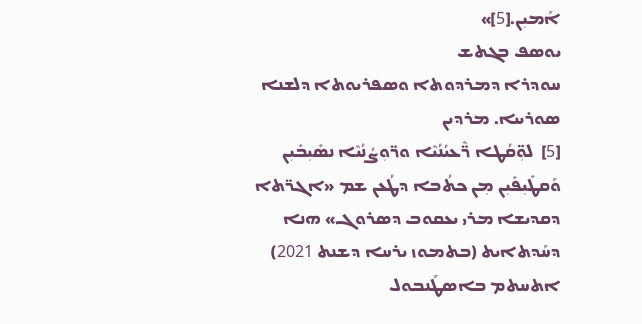ܐܰܡܝܼܢ.[5]»
ܝܘܣܦ ܒܓܬܫ
ܚܘܕܪܐ ܕܡܪܕܘܬܐ ܘܣܦܪܝܘܬܐ ܕܠܫܢܐ ܣܘܪܝܝܐ. ܡܪܕܝܢ
[5]  ܠܘܼ̈ܩܳܛܐ ܪ̈ܶܥܝܳܢܳܝܶܐ ܘܪ̈ܘܼܨܳܢܳܝܶܐ ܢܣܺܝܼܒܺܝܼܢ ܘܰܩܛܺܝܼܦܺܝܼܢ ܡܼܢ ܟܬܳܒܐ ܕܛܳܥܢ ܫܡ «ܐܓܪ̈ܬܐ ܕܩܕܝܫܐ ܡܪܝ ܝܥܩܘܒ ܕܣܪܘܓ» ܗܢܐ ܕܚܰܕܬܐܝܬ (ܒܬܡܘܙ ܝܪܚܐ ܕܫܢܬ 2021) ܐܬܚܬܡ ܒܐܣܛܰܢܒܘܠ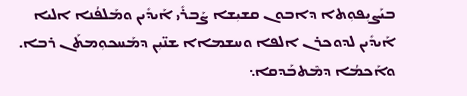ܒܝܰܨܝܼܦܘܼܬܐ ܕܐܒܘܢ ܩܫܝܼܫܐ ܨܰܒܪܺܝ ܐܰܝܕܺܝܢ ܘܡܰܠܦܳܢܐ ܐܠܝܐ ܐܰܝܕܺܝܢ ܠܕܘܟܪܢ ܐܠܦܐ ܘܚܫܡܐܐ ܫܢ̈ܝܼܢ ܕܡܰܚܟܘܼܡܬܰܢ ܪܒܐ. ܘܐܰܟܡܳܐ ܕܡܶܬܒܰܕܩܐ܆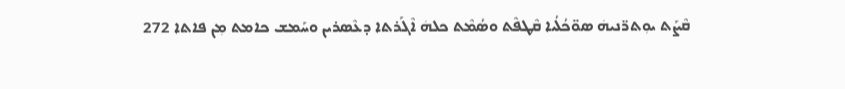ܩܶܨܰܬ ܝܘܼܬܪ̈ܢܝܗܿ ܣܘ̈ܟܳܠܳܝܐ ܩܶܛܦܶܬ ܘܣܳܡܶܬ ܟܠܗܿ ܐܶܓܰܪܬܐ ܕܥܶܣܪܝܢ ܘܚܰܡܫ ܟܐܡܬ ܡܼܢ ܦܐܬܐ 272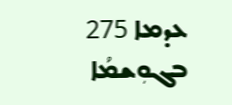ܥܕܡܐ 275 ܒܓܘܼܫܡܳܐ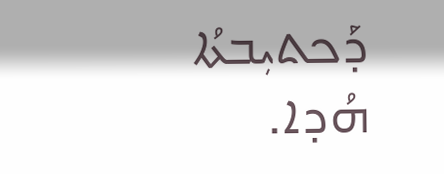ܕܰܟܬܝܼܒܬܳܐ ܗܳܕܐ.